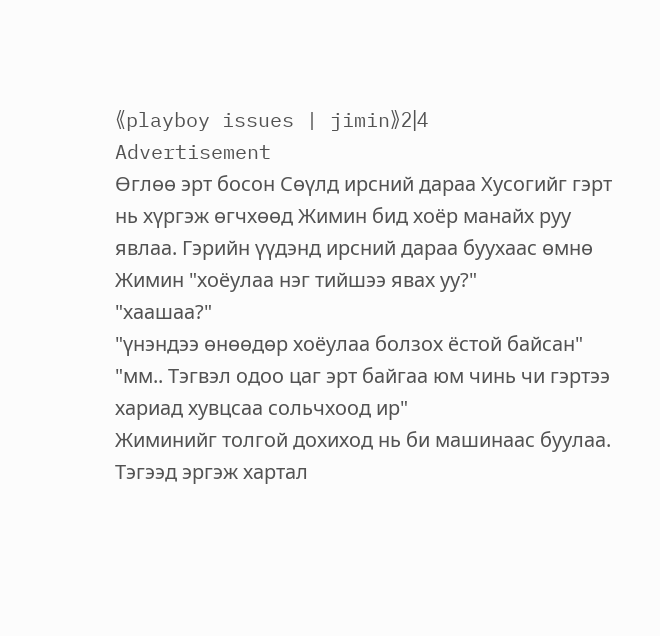《playboy issues | jimin》2|4
Advertisement
Өглөө эрт босон Сөүлд ирсний дараа Хусогийг гэрт нь хүргэж өгчхөөд Жимин бид хоёр манайх руу явлаа. Гэрийн үүдэнд ирсний дараа буухаас өмнө Жимин "хоёулаа нэг тийшээ явах уу?"
"хаашаа?"
"үнэндээ өнөөдөр хоёулаа болзох ёстой байсан"
"мм.. Тэгвэл одоо цаг эрт байгаа юм чинь чи гэртээ хариад хувцсаа сольчхоод ир"
Жиминийг толгой дохиход нь би машинаас буулаа. Тэгээд эргэж хартал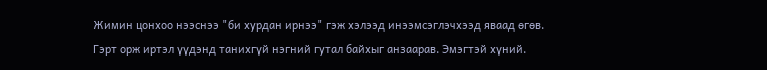Жимин цонхоо нээснээ "би хурдан ирнээ" гэж хэлээд инээмсэглэчхээд яваад өгөв.
Гэрт орж иртэл үүдэнд танихгүй нэгний гутал байхыг анзаарав. Эмэгтэй хүний.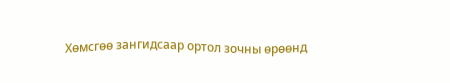Хөмсгөө зангидсаар ортол зочны өрөөнд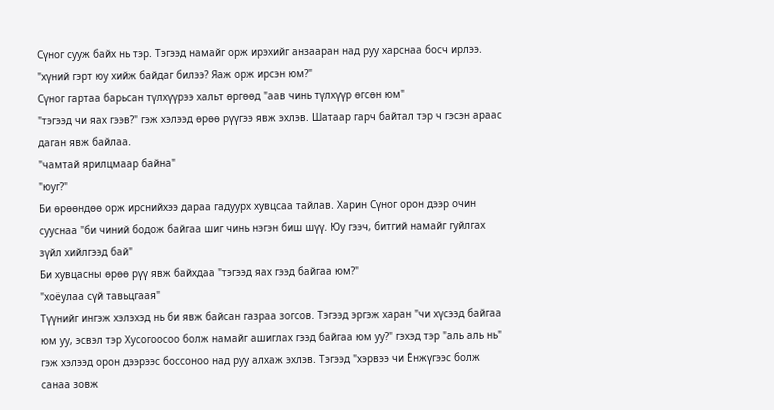Сүног сууж байх нь тэр. Тэгээд намайг орж ирэхийг анзааран над руу харснаа босч ирлээ.
"хүний гэрт юу хийж байдаг билээ? Яаж орж ирсэн юм?"
Сүног гартаа барьсан түлхүүрээ хальт өргөөд "аав чинь түлхүүр өгсөн юм"
"тэгээд чи яах гээв?" гэж хэлээд өрөө рүүгээ явж эхлэв. Шатаар гарч байтал тэр ч гэсэн араас даган явж байлаа.
"чамтай ярилцмаар байна"
"юуг?"
Би өрөөндөө орж ирснийхээ дараа гадуурх хувцсаа тайлав. Харин Сүног орон дээр очин сууснаа "би чиний бодож байгаа шиг чинь нэгэн биш шүү. Юу гээч, битгий намайг гуйлгах зүйл хийлгээд бай"
Би хувцасны өрөө рүү явж байхдаа "тэгээд яах гээд байгаа юм?"
"хоёулаа сүй тавьцгаая"
Түүнийг ингэж хэлэхэд нь би явж байсан газраа зогсов. Тэгээд эргэж харан "чи хүсээд байгаа юм уу, эсвэл тэр Хусогоосоо болж намайг ашиглах гээд байгаа юм уу?" гэхэд тэр "аль аль нь" гэж хэлээд орон дээрээс боссоноо над руу алхаж эхлэв. Тэгээд "хэрвээ чи Ёнжүгээс болж санаа зовж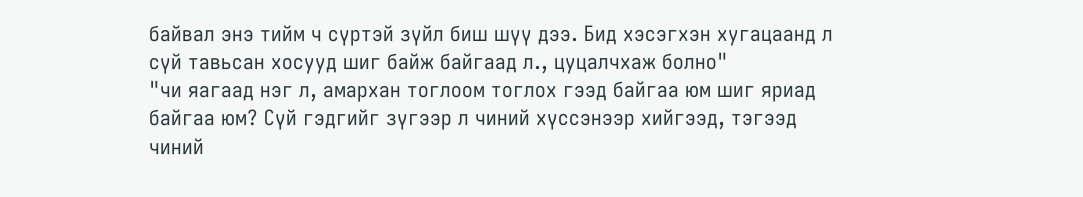байвал энэ тийм ч сүртэй зүйл биш шүү дээ. Бид хэсэгхэн хугацаанд л сүй тавьсан хосууд шиг байж байгаад л., цуцалчхаж болно"
"чи яагаад нэг л, амархан тоглоом тоглох гээд байгаа юм шиг яриад байгаа юм? Сүй гэдгийг зүгээр л чиний хүссэнээр хийгээд, тэгээд чиний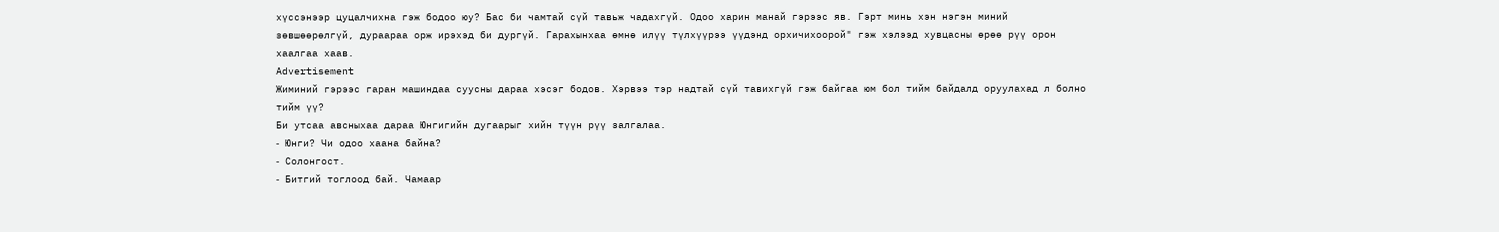хүссэнээр цуцалчихна гэж бодоо юу? Бас би чамтай сүй тавьж чадахгүй. Одоо харин манай гэрээс яв. Гэрт минь хэн нэгэн миний зөвшөөрөлгүй, дураараа орж ирэхэд би дургүй. Гарахынхаа өмнө илүү түлхүүрээ үүдэнд орхичихоорой" гэж хэлээд хувцасны өрөө рүү орон хаалгаа хаав.
Advertisement
Жиминий гэрээс гаран машиндаа суусны дараа хэсэг бодов. Хэрвээ тэр надтай сүй тавихгүй гэж байгаа юм бол тийм байдалд оруулахад л болно тийм үү?
Би утсаа авсныхаа дараа Юнгигийн дугаарыг хийн түүн рүү залгалаа.
⁃ Юнги? Чи одоо хаана байна?
⁃ Солонгост.
⁃ Битгий тоглоод бай. Чамаар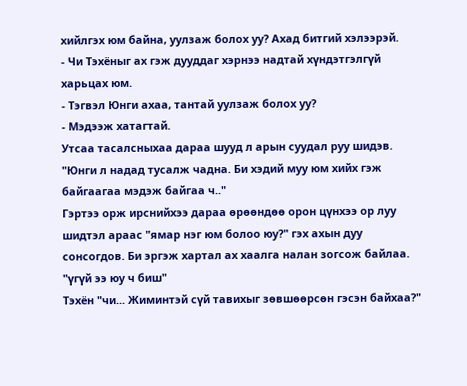хийлгэх юм байна, уулзаж болох уу? Ахад битгий хэлээрэй.
⁃ Чи Тэхёныг ах гэж дууддаг хэрнээ надтай хүндэтгэлгүй харьцах юм.
⁃ Тэгвэл Юнги ахаа, тантай уулзаж болох уу?
⁃ Мэдээж хатагтай.
Утсаа тасалсныхаа дараа шууд л арын суудал руу шидэв.
"Юнги л надад тусалж чадна. Би хэдий муу юм хийх гэж байгаагаа мэдэж байгаа ч.."
Гэртээ орж ирснийхээ дараа өрөөндөө орон цүнхээ ор луу шидтэл араас "ямар нэг юм болоо юу?" гэх ахын дуу сонсогдов. Би эргэж хартал ах хаалга налан зогсож байлаа.
"үгүй ээ юу ч биш"
Тэхён "чи... Жиминтэй сүй тавихыг зөвшөөрсөн гэсэн байхаа?"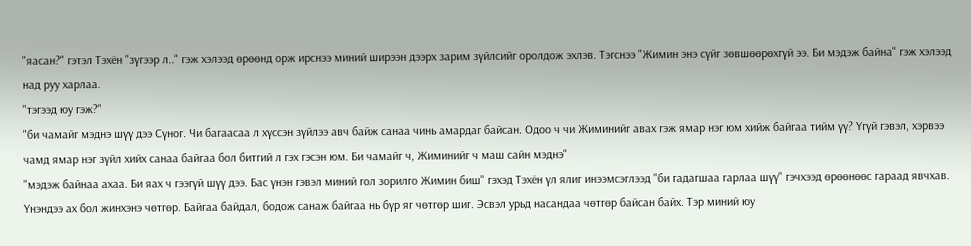"яасан?" гэтэл Тэхён "зүгээр л.." гэж хэлээд өрөөнд орж ирснээ миний ширээн дээрх зарим зүйлсийг оролдож эхлэв. Тэгснээ "Жимин энэ сүйг зөвшөөрөхгүй ээ. Би мэдэж байна" гэж хэлээд над руу харлаа.
"тэгээд юу гэж?"
"би чамайг мэднэ шүү дээ Сүног. Чи багаасаа л хүссэн зүйлээ авч байж санаа чинь амардаг байсан. Одоо ч чи Жиминийг авах гэж ямар нэг юм хийж байгаа тийм үү? Үгүй гэвэл, хэрвээ чамд ямар нэг зүйл хийх санаа байгаа бол битгий л гэх гэсэн юм. Би чамайг ч, Жиминийг ч маш сайн мэднэ"
"мэдэж байнаа ахаа. Би яах ч гээгүй шүү дээ. Бас үнэн гэвэл миний гол зорилго Жимин биш" гэхэд Тэхён үл ялиг инээмсэглээд "би гадагшаа гарлаа шүү" гэчхээд өрөөнөөс гараад явчхав. Үнэндээ ах бол жинхэнэ чөтгөр. Байгаа байдал, бодож санаж байгаа нь бүр яг чөтгөр шиг. Эсвэл урьд насандаа чөтгөр байсан байх. Тэр миний юу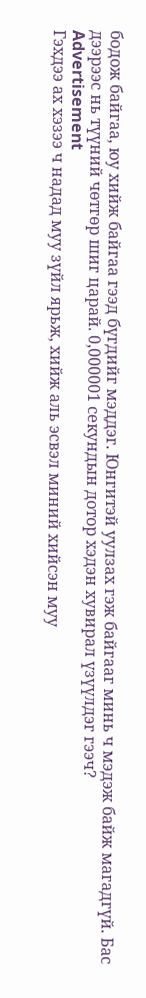бодож байгаа, юу хийж байгаа гээд бүгдийг мэддэг. Юнгитэй уулзах гэж байгааг минь ч мэдэж байж магадгүй. Бас дээрээс нь түүний чөтгөр шиг царай. 0,000001 секундын дотор хэдэн хувирал үзүүлдэг гээч?
Advertisement
Гэхдээ ах хэзээ ч надад муу зүйл ярьж, хийж аль эсвэл миний хийсэн муу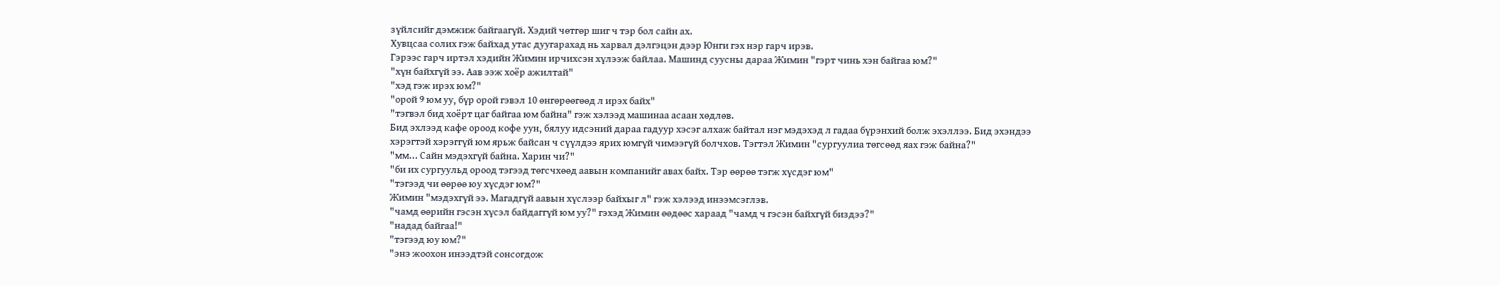зүйлсийг дэмжиж байгаагүй. Хэдий чөтгөр шиг ч тэр бол сайн ах.
Хувцсаа солих гэж байхад утас дуугарахад нь харвал дэлгэцэн дээр Юнги гэх нэр гарч ирэв.
Гэрээс гарч иртэл хэдийн Жимин ирчихсэн хүлээж байлаа. Машинд суусны дараа Жимин "гэрт чинь хэн байгаа юм?"
"хүн байхгүй ээ. Аав ээж хоёр ажилтай"
"хэд гэж ирэх юм?"
"орой 9 юм уу, бүр орой гэвэл 10 өнгөрөөгөөд л ирэх байх"
"тэгвэл бид хоёрт цаг байгаа юм байна" гэж хэлээд машинаа асаан хөдлөв.
Бид эхлээд кафе ороод кофе уун, бялуу идсэний дараа гадуур хэсэг алхаж байтал нэг мэдэхэд л гадаа бүрэнхий болж эхэллээ. Бид эхэндээ хэрэгтэй хэрэггүй юм ярьж байсан ч сүүлдээ ярих юмгүй чимээгүй болчхов. Тэгтэл Жимин "сургуулиа төгсөөд яах гэж байна?"
"мм... Сайн мэдэхгүй байна. Харин чи?"
"би их сургуульд ороод тэгээд төгсчхөөд аавын компанийг авах байх. Тэр өөрөө тэгж хүсдэг юм"
"тэгээд чи өөрөө юу хүсдэг юм?"
Жимин "мэдэхгүй ээ. Магадгүй аавын хүслээр байхыг л" гэж хэлээд инээмсэглэв.
"чамд өөрийн гэсэн хүсэл байдаггүй юм уу?" гэхэд Жимин өөдөөс хараад "чамд ч гэсэн байхгүй биздээ?"
"надад байгаа!"
"тэгээд юу юм?"
"энэ жоохон инээдтэй сонсогдож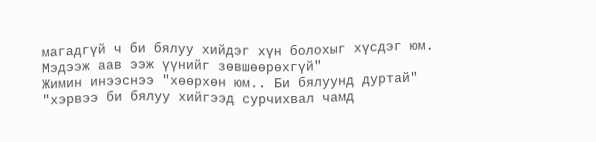магадгүй ч би бялуу хийдэг хүн болохыг хүсдэг юм. Мэдээж аав ээж үүнийг зөвшөөрөхгүй"
Жимин инээснээ "хөөрхөн юм.. Би бялуунд дуртай"
"хэрвээ би бялуу хийгээд сурчихвал чамд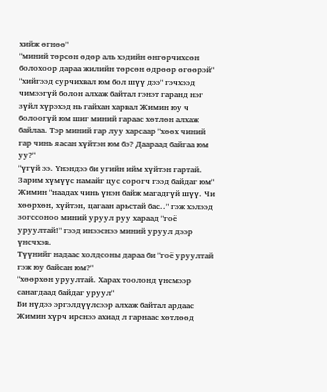хийж өгнөө"
"миний төрсөн өдөр аль хэдийн өнгөрчихсөн болохоор дараа жилийн төрсөн өдрөөр өгөөрэй"
"хийгээд сурчихвал юм бол шүү дээ" гэчхээд чимээгүй болон алхаж байтал гэнэт гаранд нэг зүйл хүрэхэд нь гайхан харвал Жимин юу ч болоогүй юм шиг миний гараас хөтлөн алхаж байлаа. Тэр миний гар луу харсаар "хөөх чиний гар чинь яасан хүйтэн юм бэ? Даараад байгаа юм уу?"
"үгүй ээ. Үнэндээ би угийн ийм хүйтэн гартай. Зарим хүмүүс намайг цус сорогч гээд байдаг юм"
Жимин "наадах чинь үнэн байж магадгүй шүү. Чи хөөрхөн, хүйтэн, цагаан арьстай бас.." гэж хэлээд зогссоноо миний уруул руу хараад "гоё уруултай!" гээд инээснээ миний уруул дээр үнсчхэв.
Түүнийг надаас холдсоны дараа би "гоё уруултай гэж юу байсан юм?"
"хөөрхөн уруултай. Харах тоолонд үнсмээр санагдаад байдаг уруул"
Би нүдээ эргэлдүүлсээр алхаж байтал ардаас Жимин хүрч ирснээ ахиад л гарнаас хөтлөөд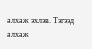алхаж эхлэв. Тэгээд алхаж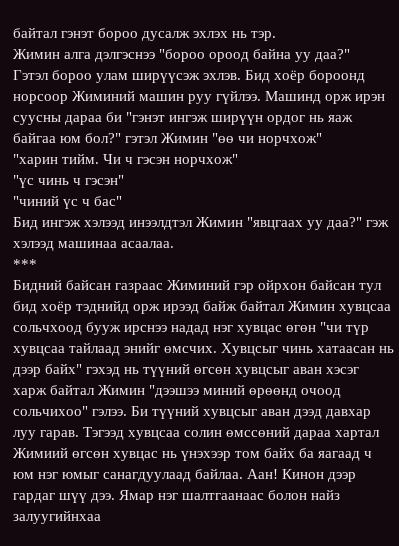байтал гэнэт бороо дусалж эхлэх нь тэр.
Жимин алга дэлгэснээ "бороо ороод байна уу даа?"
Гэтэл бороо улам ширүүсэж эхлэв. Бид хоёр бороонд норсоор Жиминий машин руу гүйлээ. Машинд орж ирэн суусны дараа би "гэнэт ингэж ширүүн ордог нь яаж байгаа юм бол?" гэтэл Жимин "өө чи норчхож"
"харин тийм. Чи ч гэсэн норчхож"
"үс чинь ч гэсэн"
"чиний үс ч бас"
Бид ингэж хэлээд инээлдтэл Жимин "явцгаах уу даа?" гэж хэлээд машинаа асаалаа.
***
Бидний байсан газраас Жиминий гэр ойрхон байсан тул бид хоёр тэднийд орж ирээд байж байтал Жимин хувцсаа сольчхоод бууж ирснээ надад нэг хувцас өгөн "чи түр хувцсаа тайлаад энийг өмсчих. Хувцсыг чинь хатаасан нь дээр байх" гэхэд нь түүний өгсөн хувцсыг аван хэсэг харж байтал Жимин "дээшээ миний өрөөнд очоод сольчихоо" гэлээ. Би түүний хувцсыг аван дээд давхар луу гарав. Тэгээд хувцсаа солин өмссөний дараа хартал Жимиий өгсөн хувцас нь үнэхээр том байх ба яагаад ч юм нэг юмыг санагдуулаад байлаа. Аан! Кинон дээр гардаг шүү дээ. Ямар нэг шалтгаанаас болон найз залуугийнхаа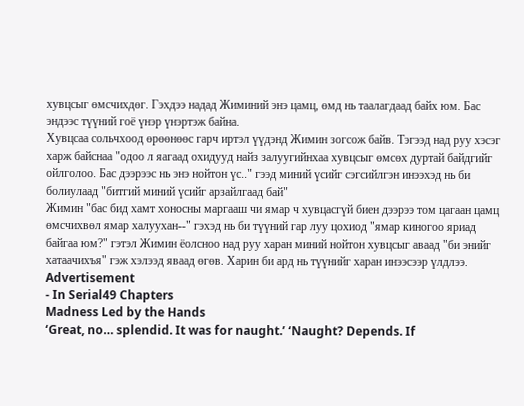хувцсыг өмсчихдөг. Гэхдээ надад Жиминий энэ цамц, өмд нь таалагдаад байх юм. Бас эндээс түүний гоё үнэр үнэртэж байна.
Хувцсаа сольчхоод өрөөнөөс гарч иртэл үүдэнд Жимин зогсож байв. Тэгээд над руу хэсэг харж байснаа "одоо л яагаад охидууд найз залуугийнхаа хувцсыг өмсөх дуртай байдгийг ойлголоо. Бас дээрээс нь энэ нойтон үс.." гээд миний үсийг сэгсийлгэн инээхэд нь би болиулаад "битгий миний үсийг арзайлгаад бай"
Жимин "бас бид хамт хоносны маргааш чи ямар ч хувцасгүй биен дээрээ том цагаан цамц өмсчихвөл ямар халуухан--" гэхэд нь би түүний гар луу цохиод "ямар киногоо яриад байгаа юм?" гэтэл Жимин ёолсноо над руу харан миний нойтон хувцсыг аваад "би энийг хатаачихъя" гэж хэлээд яваад өгөв. Харин би ард нь түүнийг харан инээсээр үлдлээ.
Advertisement
- In Serial49 Chapters
Madness Led by the Hands
‘Great, no… splendid. It was for naught.’ ‘Naught? Depends. If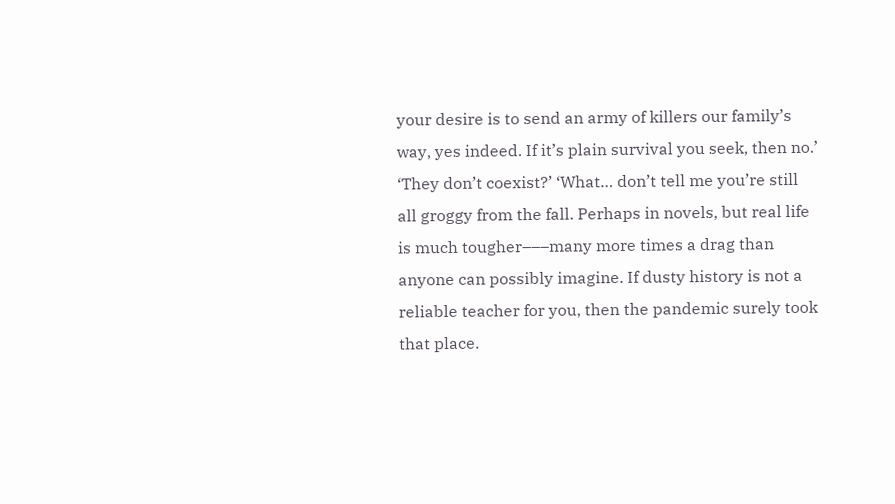your desire is to send an army of killers our family’s way, yes indeed. If it’s plain survival you seek, then no.’ ‘They don’t coexist?’ ‘What… don’t tell me you’re still all groggy from the fall. Perhaps in novels, but real life is much tougher–––many more times a drag than anyone can possibly imagine. If dusty history is not a reliable teacher for you, then the pandemic surely took that place.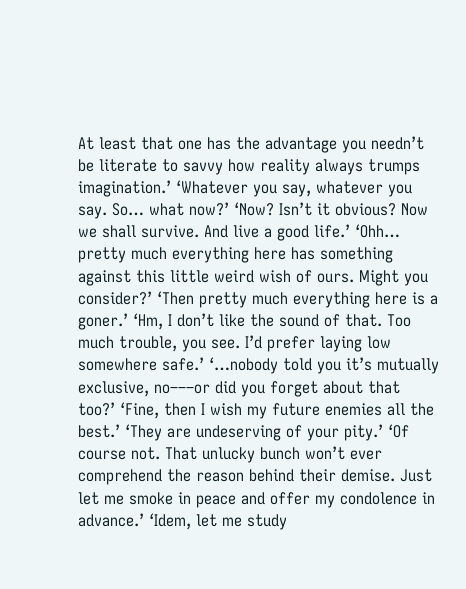At least that one has the advantage you needn’t be literate to savvy how reality always trumps imagination.’ ‘Whatever you say, whatever you say. So… what now?’ ‘Now? Isn’t it obvious? Now we shall survive. And live a good life.’ ‘Ohh… pretty much everything here has something against this little weird wish of ours. Might you consider?’ ‘Then pretty much everything here is a goner.’ ‘Hm, I don’t like the sound of that. Too much trouble, you see. I’d prefer laying low somewhere safe.’ ‘…nobody told you it’s mutually exclusive, no–––or did you forget about that too?’ ‘Fine, then I wish my future enemies all the best.’ ‘They are undeserving of your pity.’ ‘Of course not. That unlucky bunch won’t ever comprehend the reason behind their demise. Just let me smoke in peace and offer my condolence in advance.’ ‘Idem, let me study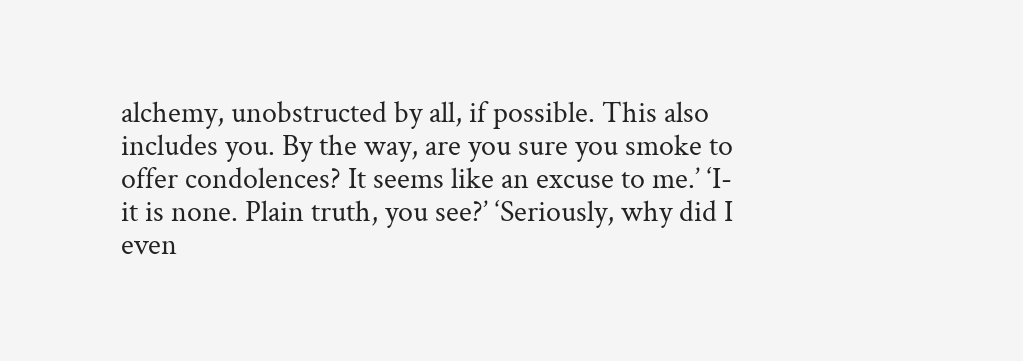alchemy, unobstructed by all, if possible. This also includes you. By the way, are you sure you smoke to offer condolences? It seems like an excuse to me.’ ‘I-it is none. Plain truth, you see?’ ‘Seriously, why did I even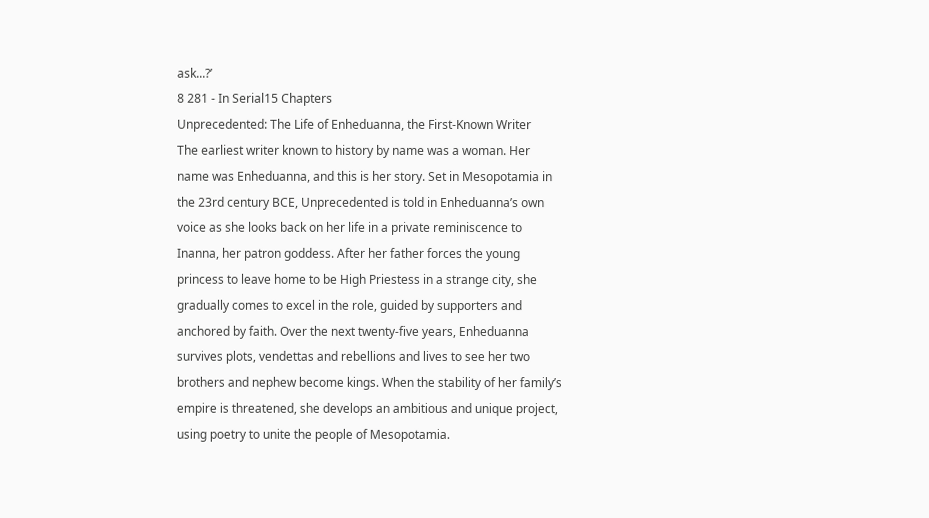ask...?’
8 281 - In Serial15 Chapters
Unprecedented: The Life of Enheduanna, the First-Known Writer
The earliest writer known to history by name was a woman. Her name was Enheduanna, and this is her story. Set in Mesopotamia in the 23rd century BCE, Unprecedented is told in Enheduanna’s own voice as she looks back on her life in a private reminiscence to Inanna, her patron goddess. After her father forces the young princess to leave home to be High Priestess in a strange city, she gradually comes to excel in the role, guided by supporters and anchored by faith. Over the next twenty-five years, Enheduanna survives plots, vendettas and rebellions and lives to see her two brothers and nephew become kings. When the stability of her family’s empire is threatened, she develops an ambitious and unique project, using poetry to unite the people of Mesopotamia.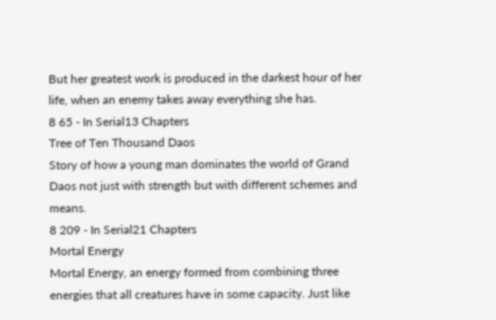But her greatest work is produced in the darkest hour of her life, when an enemy takes away everything she has.
8 65 - In Serial13 Chapters
Tree of Ten Thousand Daos
Story of how a young man dominates the world of Grand Daos not just with strength but with different schemes and means.
8 209 - In Serial21 Chapters
Mortal Energy
Mortal Energy, an energy formed from combining three energies that all creatures have in some capacity. Just like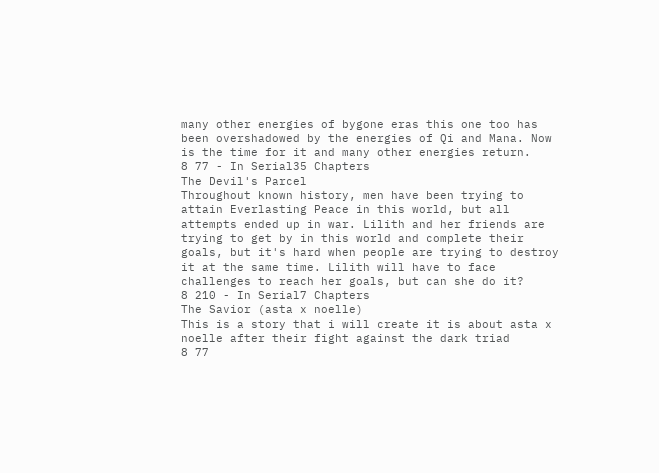many other energies of bygone eras this one too has been overshadowed by the energies of Qi and Mana. Now is the time for it and many other energies return.
8 77 - In Serial35 Chapters
The Devil's Parcel
Throughout known history, men have been trying to attain Everlasting Peace in this world, but all attempts ended up in war. Lilith and her friends are trying to get by in this world and complete their goals, but it's hard when people are trying to destroy it at the same time. Lilith will have to face challenges to reach her goals, but can she do it?
8 210 - In Serial7 Chapters
The Savior (asta x noelle)
This is a story that i will create it is about asta x noelle after their fight against the dark triad
8 77